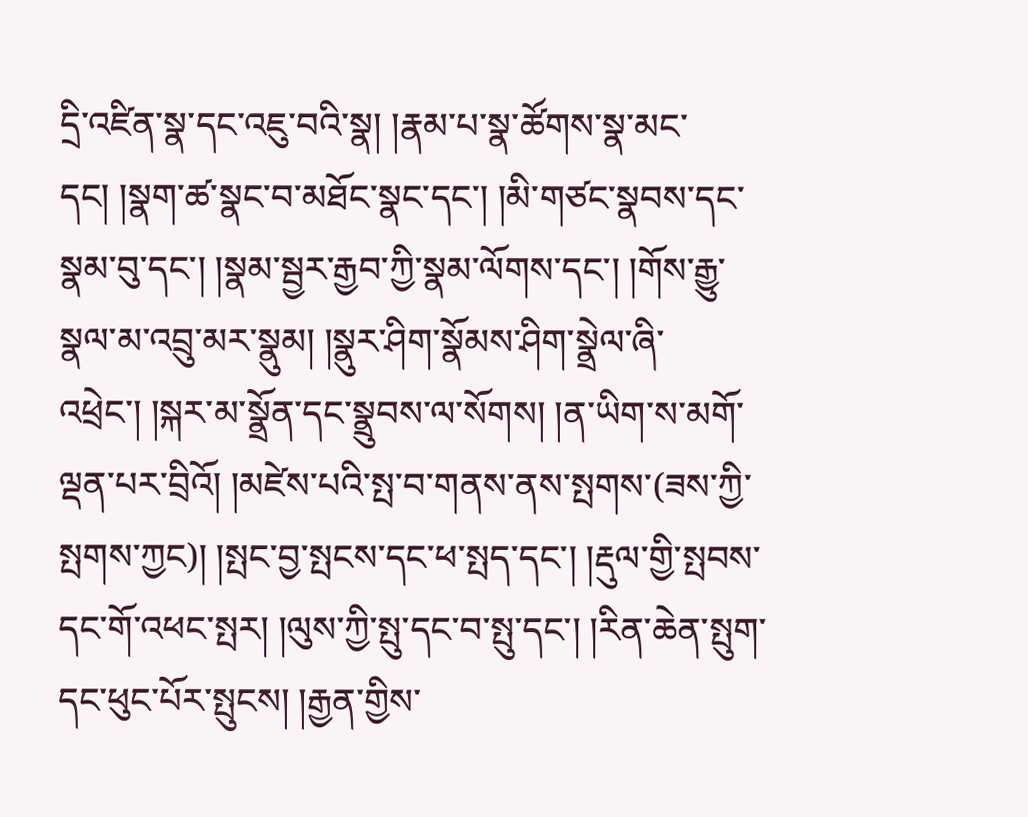དྲི་འཛིན་སྣ་དང་འཇུ་བའི་སྣ། །རྣམ་པ་སྣ་ཚོགས་སྣ་མང་དང། །སྣག་ཚ་སྣང་བ་མཐོང་སྣང་དང་། །མི་གཙང་སྣབས་དང་སྣམ་བུ་དང་། །སྣམ་སྦྱར་རྒྱབ་ཀྱི་སྣམ་ལོགས་དང་། །གོས་རྒྱུ་སྣལ་མ་འབྲུ་མར་སྣུམ། །སྣུར་ཤིག་སྣོམས་ཤིག་སྣྲེལ་ཞི་འཕྲེང་། །སྐར་མ་སྣྲོན་དང་སྣྲུབས་ལ་སོགས། །ན་ཡིག་ས་མགོ་ལྡན་པར་བྲིའོ། །མཛེས་པའི་སྤ་བ་གནས་ནས་སྤགས་(ཟས་ཀྱི་སྤགས་ཀྱང)། །སྤང་བྱ་སྤངས་དང་ཕ་སྤད་དང་། །རྡུལ་གྱི་སྤབས་དང་གོ་འཕང་སྤར། །ལུས་ཀྱི་སྤུ་དང་བ་སྤུ་དང་། །རིན་ཆེན་སྤུག་དང་ཕུང་པོར་སྤུངས། །རྒྱན་གྱིས་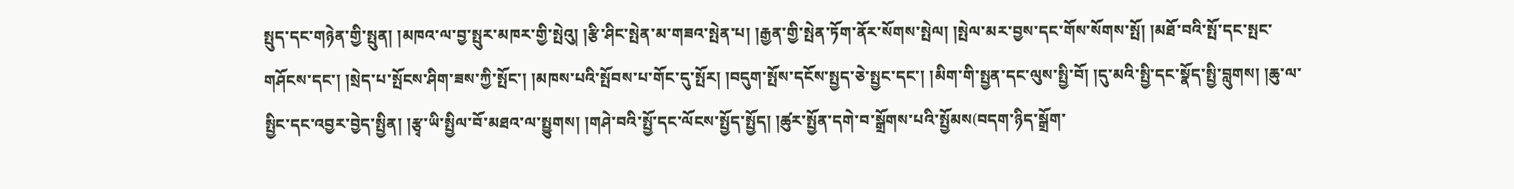སྤུད་དང་གཉེན་གྱི་སྤུན། །མཁའ་ལ་བྱ་སྤུར་མཁར་གྱི་སྤེའུ། །རྩི་ཤིང་སྤེན་མ་གཟའ་སྤེན་པ། །རྒྱན་གྱི་སྤེན་ཏོག་ནོར་སོགས་སྤེལ། །སྤེལ་མར་བྱས་དང་གོས་སོགས་སྤོ། །མཐོ་བའི་སྤོ་དང་སྤང་གཤོངས་དང་། །སྲེད་པ་སྤོངས་ཤིག་ཟས་ཀྱི་སྤོང་། །མཁས་པའི་སྤོབས་པ་གོང་དུ་སྤོར། །བདུག་སྤོས་དངོས་སྤྱད་ཅེ་སྤྱང་དང་། །མིག་གི་སྤྱན་དང་ལུས་སྤྱི་བོ། །དུ་མའི་སྤྱི་དང་སྣོད་སྤྱི་བླུགས། །ཆུ་ལ་སྤྱིང་དང་འབྱར་བྱེད་སྤྱིན། །རྩྭ་ཡི་སྤྱིལ་བོ་མཐའ་ལ་སྤྱུགས། །གཤེ་བའི་སྤྱོ་དང་ལོངས་སྤྱོད་སྤྱོད། །ཚུར་སྤྱོན་དགེ་བ་སྒྲོགས་པའི་སྤྱོམས(བདག་ཉིད་སྒྲོག་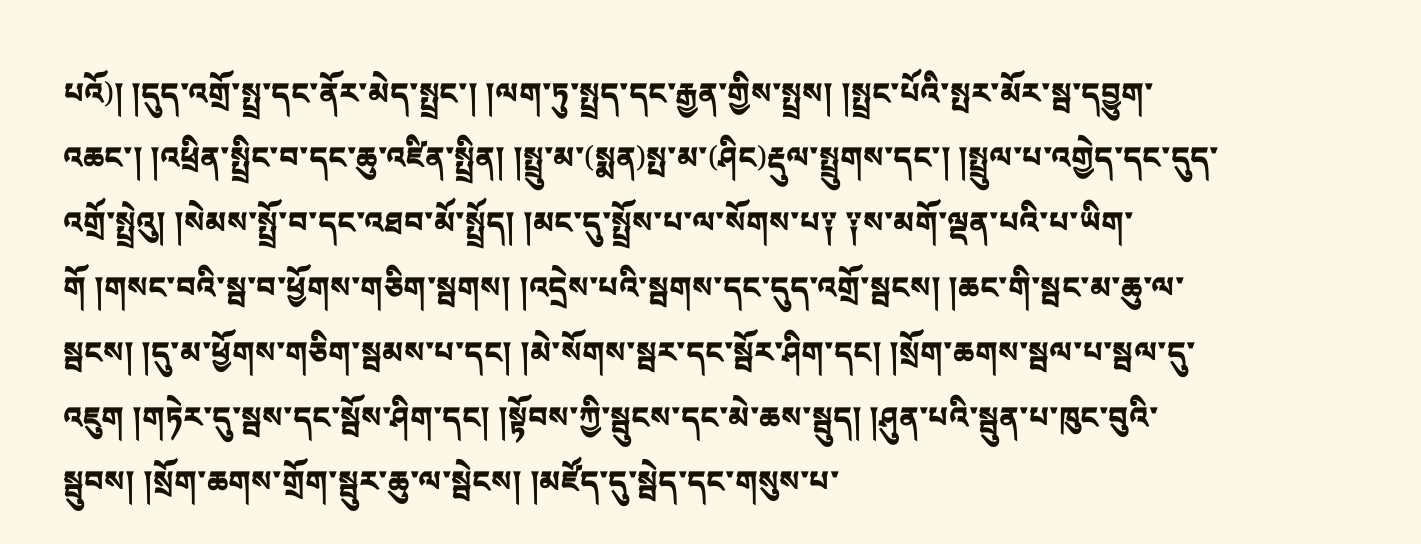པའོ)། །དུད་འགྲོ་སྤྲ་དང་ནོར་མེད་སྤྲང་། །ལག་ཏུ་སྤྲད་དང་རྒྱན་གྱིས་སྤྲས། །སྤྲང་པོའི་སྤར་མོར་སྦ་དབྱུག་འཆང་། །འཕྲིན་སྤྲིང་བ་དང་ཆུ་འཛིན་སྤྲིན། །སྤྲུ་མ་(སྨན)སྤ་མ་(ཤིང)རྡུལ་སྤྲུགས་དང་། །སྤྲུལ་པ་འགྱེད་དང་དུད་འགྲོ་སྤྲེའུ། །སེམས་སྤྲོ་བ་དང་འཐབ་མོ་སྤྲོད། །མང་དུ་སྤྲོས་པ་ལ་སོགས་པ༑ ༑ས་མགོ་ལྡན་པའི་པ་ཡིག་གོ །གསང་བའི་སྦ་བ་ཕྱོགས་གཅིག་སྦགས། །འདྲེས་པའི་སྦགས་དང་དུད་འགྲོ་སྦངས། །ཆང་གི་སྦང་མ་ཆུ་ལ་སྦངས། །དུ་མ་ཕྱོགས་གཅིག་སྦམས་པ་དང། །མེ་སོགས་སྦར་དང་སྦོར་ཤིག་དང། །སྲོག་ཆགས་སྦལ་པ་སྦལ་དུ་འཇུག །གཏེར་དུ་སྦས་དང་སྦོས་ཤིག་དང། །སྟོབས་ཀྱི་སྦུངས་དང་མེ་ཆས་སྦུད། །ཤུན་པའི་སྦུན་པ་ཁུང་བུའི་སྦུབས། །སྲོག་ཆགས་གྲོག་སྦུར་ཆུ་ལ་སྦེངས། །མཛོད་དུ་སྦེད་དང་གསུས་པ་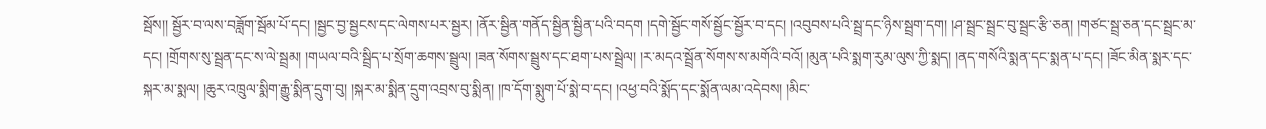སྦོས།། སྦྱོར་བ་ལས་བཟློག་སྦོམ་པོ་དང། །སྦྱང་བྱ་སྦྱངས་དང་ལེགས་པར་སྦྱར། །ནོར་སྦྱིན་གནོད་སྦྱིན་སྦྱིན་པའི་བདག །དགེ་སྦྱོང་གསོ་སྦྱོང་སྦྱོར་བ་དང། །འབུབས་པའི་སྦྲ་དང་ཉིས་སྦྲག་དག། །ཤ་སྦྲང་སྦྲང་བུ་སྦྲང་རྩི་ཅན། །གཙང་སྦྲ་ཅན་དང་སྦྲང་མ་དང། །གྲོགས་སུ་སྦྲན་དང་ས་ལེ་སྦྲམ། །གཡལ་བའི་སྦྲིད་པ་སྲོག་ཆགས་སྦྲུལ། །ཟན་སོགས་སྦྲུས་དང་ཐག་པས་སྦྲེལ། །ར་མདའ་སྦྲོན་སོགས་ས་མགོའི་བའོ། །མུན་པའི་སྨག་རུམ་ལུས་ཀྱི་སྨད། །ནད་གསོའི་སྨན་དང་སྨན་པ་དང། །ཟོང་མིན་སྨར་དང་སྐར་མ་སྨལ། །ཆུར་འཁྲུལ་སྨིག་རྒྱུ་སྨིན་དྲུག་བུ། །སྐར་མ་སྨིན་དྲུག་འབྲས་བུ་སྨིན། །ཁ་དོག་སྨུག་པོ་སྨེ་བ་དང། །འཕྱ་བའི་སྨོད་དང་སྨོན་ལམ་འདེབས། །མིང་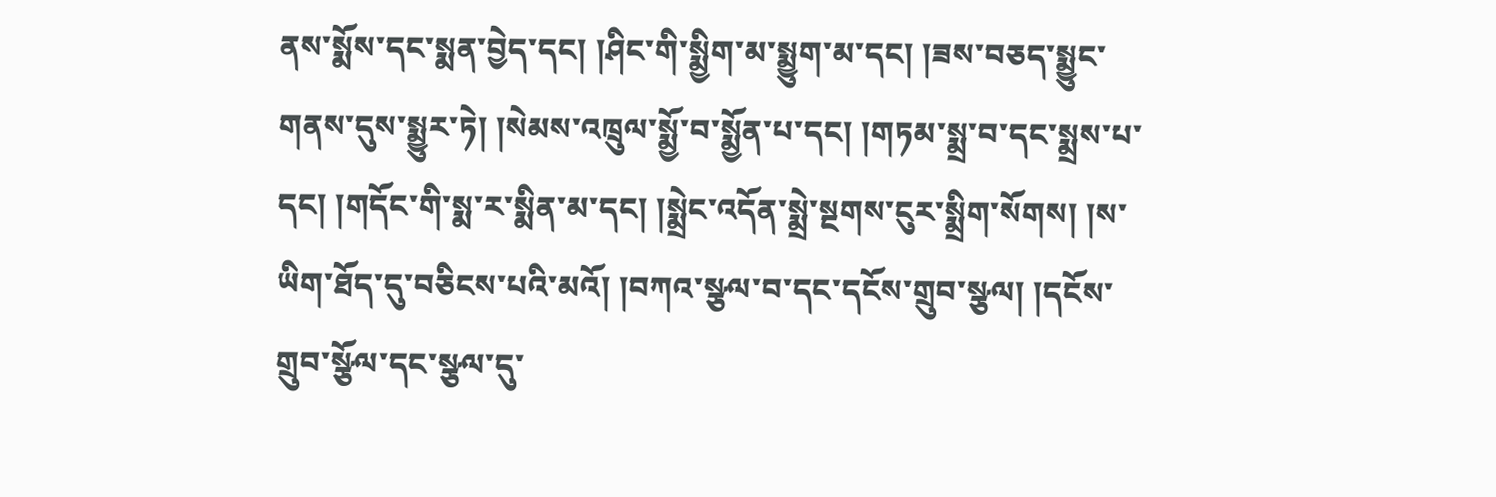ནས་སྨོས་དང་སྨན་བྱེད་དང། །ཤིང་གི་སྨྱིག་མ་སྨྱུག་མ་དང། །ཟས་བཅད་སྨྱུང་གནས་དུས་སྨྱུར་ཏེ། །སེམས་འཁྲུལ་སྨྱོ་བ་སྨྱོན་པ་དང། །གཏམ་སྨྲ་བ་དང་སྨྲས་པ་དང། །གདོང་གི་སྨ་ར་སྨིན་མ་དང། །སྨྲེང་འདོན་སྨྲེ་སྔགས་ངུར་སྨྲིག་སོགས། །ས་ཡིག་ཐོད་དུ་བཅིངས་པའི་མའོ། །བཀའ་སྩལ་བ་དང་དངོས་གྲུབ་སྩལ། །དངོས་གྲུབ་སྩོལ་དང་སྩལ་དུ་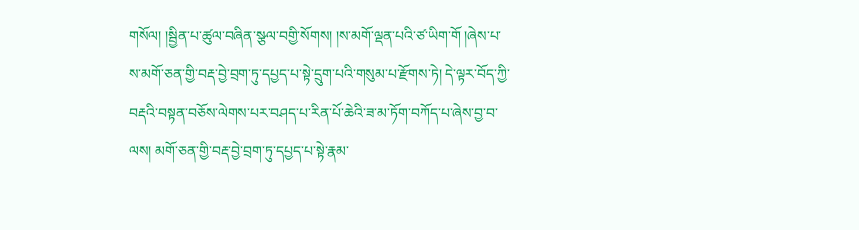གསོལ། །སྦྱིན་པ་ཚུལ་བཞིན་སྩལ་བགྱི་སོགས། །ས་མགོ་ལྡན་པའི་ཙ་ཡིག་གོ །ཞེས་པ་ས་མགོ་ཅན་གྱི་བརྡ་བྱེ་བྲག་ཏུ་དཔྱད་པ་སྟེ་དྲུག་པའི་གསུམ་པ་རྫོགས་ཏེ། དེ་ལྟར་བོད་ཀྱི་བརྡའི་བསྟན་བཅོས་ལེགས་པར་བཤད་པ་རིན་པོ་ཆེའི་ཟ་མ་ཏོག་བཀོད་པ་ཞེས་བྱ་བ་ལས། མགོ་ཅན་གྱི་བརྡ་བྱེ་བྲག་ཏུ་དཔྱད་པ་སྟེ་རྣམ་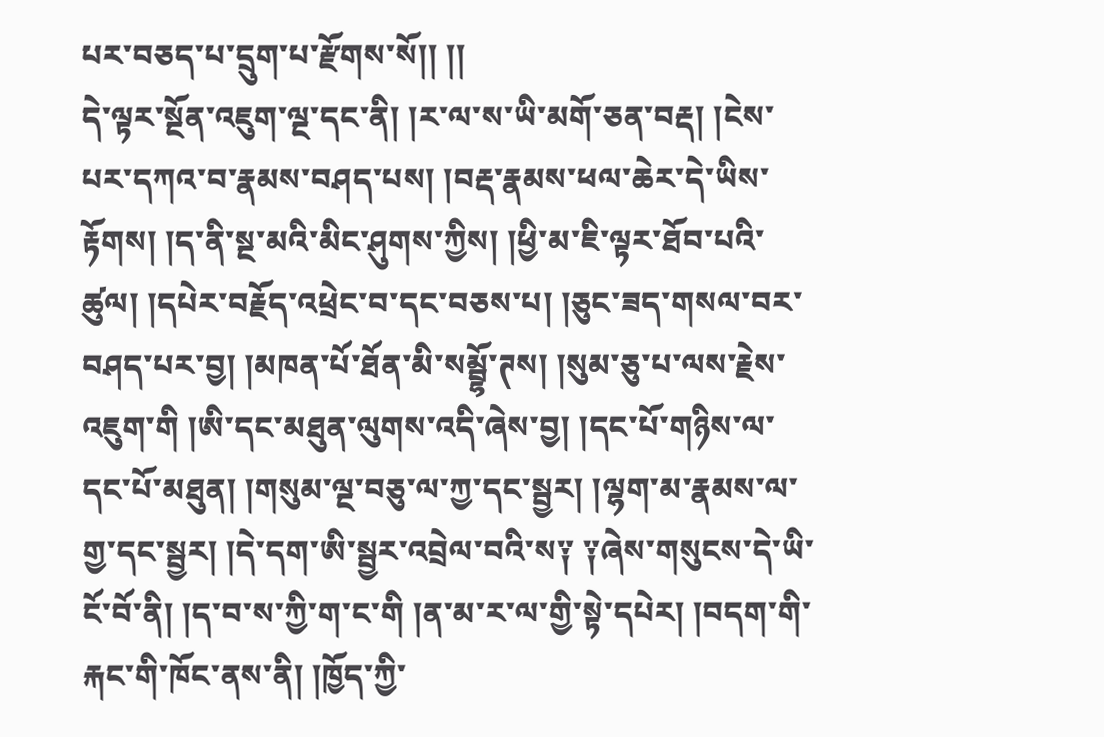པར་བཅད་པ་དྲུག་པ་རྫོགས་སོ།། །།
དེ་ལྟར་སྔོན་འཇུག་ལྔ་དང་ནི། །ར་ལ་ས་ཡི་མགོ་ཅན་བརྡ། །ངེས་པར་དཀའ་བ་རྣམས་བཤད་པས། །བརྡ་རྣམས་ཕལ་ཆེར་དེ་ཡིས་རྟོགས། །ད་ནི་སྔ་མའི་མིང་ཤུགས་ཀྱིས། །ཕྱི་མ་ཇི་ལྟར་ཐོབ་པའི་ཚུལ། །དཔེར་བརྗོད་འཕྲེང་བ་དང་བཅས་པ། །ཅུང་ཟད་གསལ་བར་བཤད་པར་བྱ། །མཁན་པོ་ཐོན་མི་སམྦྷོ་ཊས། །སུམ་ཅུ་པ་ལས་རྗེས་འཇུག་གི །ཨི་དང་མཐུན་ལུགས་འདི་ཞེས་བྱ། །དང་པོ་གཉིས་ལ་དང་པོ་མཐུན། །གསུམ་ལྔ་བཅུ་ལ་ཀྱ་དང་སྦྱར། །ལྷག་མ་རྣམས་ལ་གྱ་དང་སྦྱར། །དེ་དག་ཨི་སྦྱར་འབྲེལ་བའི་ས༑ ༑ཞེས་གསུངས་དེ་ཡི་ངོ་བོ་ནི། །ད་བ་ས་ཀྱི་ག་ང་གི །ན་མ་ར་ལ་གྱི་སྟེ་དཔེར། །བདག་གི་རྐང་གི་ཁོང་ནས་ནི། །ཁྱོད་ཀྱི་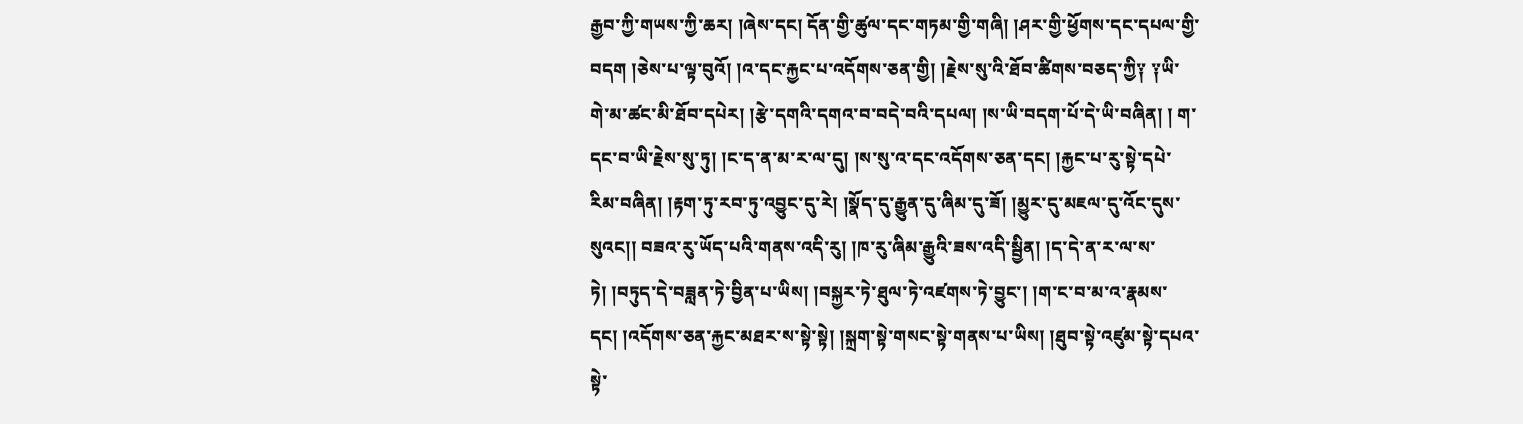རྒྱབ་ཀྱི་གཡས་ཀྱི་ཆར། །ཞེས་དང། དོན་གྱི་ཚུལ་དང་གཏམ་གྱི་གཞི། །ཤར་གྱི་ཕྱོགས་དང་དཔལ་གྱི་བདག །ཅེས་པ་ལྟ་བུའོ། །འ་དང་རྐྱང་པ་འདོགས་ཅན་གྱི། །རྗེས་སུ་འི་ཐོབ་ཚིགས་བཅད་ཀྱི༑ ༑ཡི་གེ་མ་ཚང་མི་ཐོབ་དཔེར། །རྩེ་དགའི་དགའ་བ་བདེ་བའི་དཔལ། །ས་ཡི་བདག་པོ་དེ་ཡི་བཞིན། ། ག་དང་བ་ཡི་རྗེས་སུ་ཏུ། །ང་ད་ན་མ་ར་ལ་དུ། །ས་སུ་འ་དང་འདོགས་ཅན་དང། །རྐྱང་པ་རུ་སྟེ་དཔེ་རིམ་བཞིན། །རྟག་ཏུ་རབ་ཏུ་འབྱུང་དུ་རེ། །སྣོད་དུ་རྒྱུན་དུ་ཞིམ་དུ་ཟོ། །མྱུར་དུ་མཇལ་དུ་འོང་དུས་སུའང།། བཟའ་རུ་ཡོད་པའི་གནས་འདི་རུ། །ཁ་རུ་ཞིམ་རྒྱུའི་ཟས་འདི་སྦྱིན། །ད་དེ་ན་ར་ལ་ས་ཏེ། །བཏུད་དེ་བཟླན་ཏེ་བྱིན་པ་ཡིས། །བསྐྱར་ཏེ་ཐུལ་ཏེ་འཛགས་ཏེ་བྱུང་། །ག་ང་བ་མ་འ་རྣམས་དང། །འདོགས་ཅན་རྐྱང་མཐར་ས་སྟེ་སྟེ། །སྐྲག་སྟེ་གསང་སྟེ་གནས་པ་ཡིས། །ཐུབ་སྟེ་འཛུམ་སྟེ་དཔའ་སྟེ་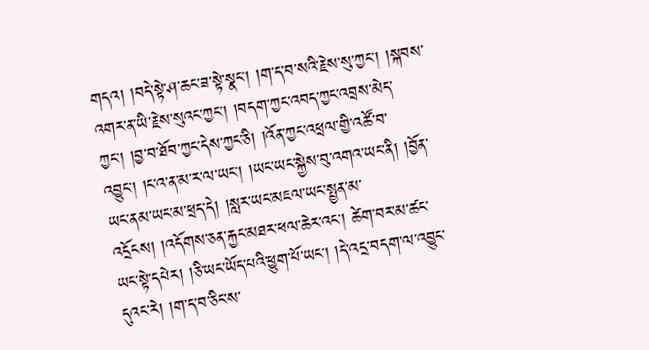གདའ། །བདེ་སྟེ་ཤ་ཆང་ཟ་སྟེ་སྣང། །ག་ད་བ་སའི་རྗེས་སུ་ཀྱང། །སྐབས་འགར་ན་ཡི་རྗེས་སུའང་ཀྱང། །བདག་ཀྱང་འབད་ཀྱང་འབྲས་མེད་ཀྱང། །བྱ་བ་ཐོབ་ཀྱང་དེས་ཀྱང་ཅི། །འོན་ཀྱང་འཕྲལ་གྱི་འཚོ་བ་འབྱུང། །ང་འ་ན་མ་ར་ལ་ཡང། །ཡང་ཡང་སྐྱེས་བུ་འགའ་ཡང་ནི། །བྱོན་ཡང་ནམ་ཡང་མ་ཕྲད་དེ། །སླར་ཡང་མཇལ་ཡང་སྤྱན་མ་འདྲོངས། །འདོགས་ཅན་རྐྱང་མཐར་ཕལ་ཆེར་འང། ཚེག་བར་མ་ཚང་ཡང་སྟེ་དཔེར། །ཅི་ཡང་ཡོད་པའི་ཕྱུག་པོ་ཡང། །དེ་འདྲ་བདག་ལ་འབྱུང་དུའང་རེ། །ག་ད་བ་ཅིང་ས་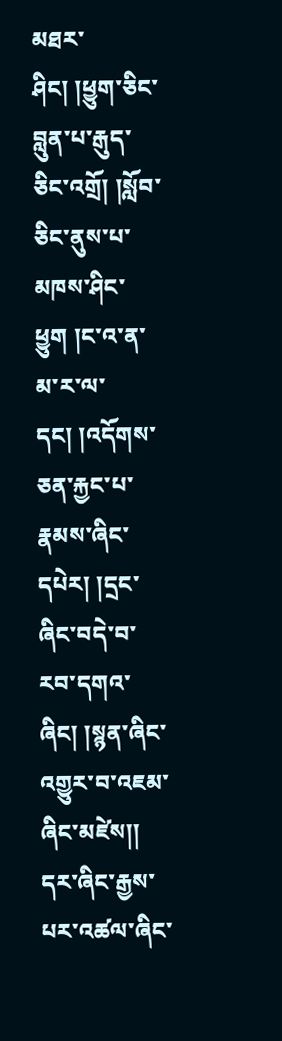མཐར་ཤིང། །ཕྱུག་ཅིང་བླུན་པ་རྒུད་ཅིང་འགྲོ། །སློབ་ཅིང་ནུས་པ་མཁས་ཤིང་ཕྱུག །ང་འ་ན་མ་ར་ལ་དང། །འདོགས་ཅན་རྐྱང་པ་རྣམས་ཞིང་དཔེར། །དྲང་ཞིང་བདེ་བ་རབ་དགའ་ཞིང། །སྙན་ཞིང་འགྱུར་བ་འཇམ་ཞིང་མཛེས།། དར་ཞིང་རྒྱས་པར་འཚལ་ཞིང་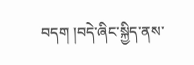བདག །བདེ་ཞིང་སྐྱིད་ནས་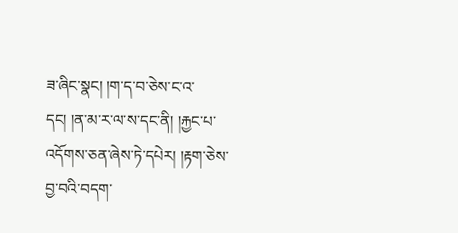ཟ་ཞིང་སྣང། །ག་ད་བ་ཅེས་ང་འ་དང། །ན་མ་ར་ལ་ས་དང་ནི། །རྐྱང་པ་འདོགས་ཅན་ཞེས་ཏེ་དཔེར། །རྟག་ཅེས་བྱ་བའི་བདག་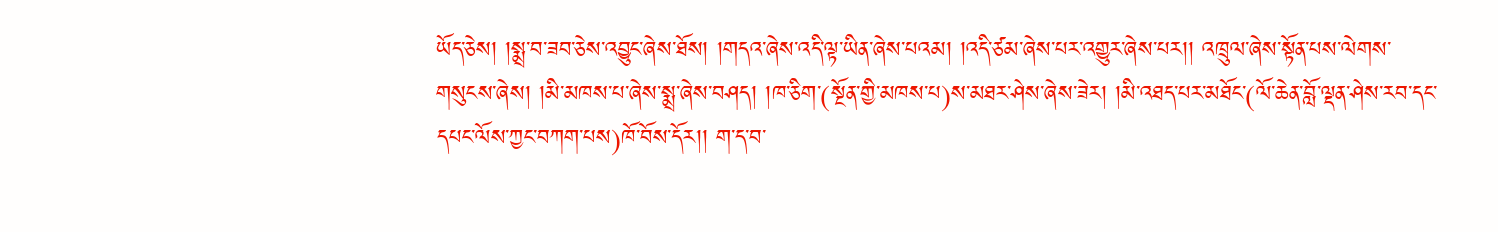ཡོད་ཅེས། །སྨྲ་བ་ཟབ་ཅེས་འབྱུང་ཞེས་ཐོས། །གདའ་ཞེས་འདི་ལྟ་ཡིན་ཞེས་པའམ། །འདི་ཙམ་ཞེས་པར་འགྱུར་ཞེས་པར།། འཁྲུལ་ཞེས་སྟོན་པས་ལེགས་གསུངས་ཞེས། །མི་མཁས་པ་ཞེས་སྨྲ་ཞེས་བཤད། །ཁ་ཅིག་(སྔོན་གྱི་མཁས་པ)ས་མཐར་ཤེས་ཞེས་ཟེར། །མི་འཐད་པར་མཐོང་(ལོ་ཆེན་བློ་ལྡན་ཤེས་རབ་དང་དཔང་ལོས་ཀྱང་བཀག་པས)ཁོ་བོས་དོར།། ག་ད་བ་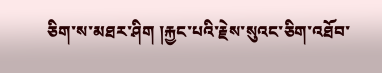ཅིག་ས་མཐར་ཤིག །རྐྱང་པའི་རྗེས་སུའང་ཅིག་འཐོབ་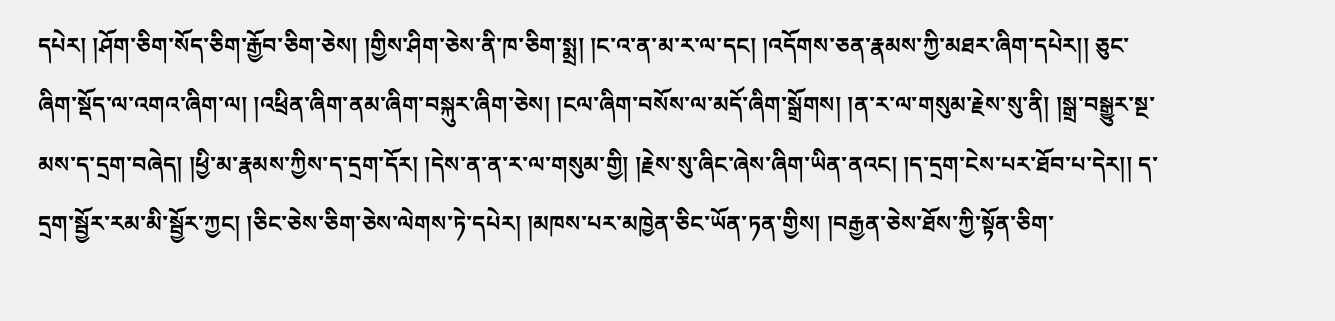དཔེར། །ཤོག་ཅིག་སོད་ཅིག་རྒྱོབ་ཅིག་ཅེས། །གྱིས་ཤིག་ཅེས་ནི་ཁ་ཅིག་སྨྲ། །ང་འ་ན་མ་ར་ལ་དང། །འདོགས་ཅན་རྣམས་ཀྱི་མཐར་ཞིག་དཔེར།། ཅུང་ཞིག་སྡོད་ལ་འགའ་ཞིག་ལ། །འཕྲིན་ཞིག་ནམ་ཞིག་བསྐུར་ཞིག་ཅེས། །ངལ་ཞིག་བསོས་ལ་མདོ་ཞིག་སྒྲོགས། །ན་ར་ལ་གསུམ་རྗེས་སུ་ནི། །སྒྲ་བསྒྱུར་སྔ་མས་ད་དྲག་བཞེད། །ཕྱི་མ་རྣམས་ཀྱིས་ད་དྲག་དོར། །དེས་ན་ན་ར་ལ་གསུམ་གྱི། །རྗེས་སུ་ཞིང་ཞེས་ཞིག་ཡིན་ནའང། །ད་དྲག་ངེས་པར་ཐོབ་པ་དེར།། ད་དྲག་སྦྱོར་རམ་མི་སྦྱོར་ཀྱང། །ཅིང་ཅེས་ཅིག་ཅེས་ལེགས་ཏེ་དཔེར། །མཁས་པར་མཁྱེན་ཅིང་ཡོན་ཏན་གྱིས། །བརྒྱན་ཅེས་ཐོས་ཀྱི་སྟོན་ཅིག་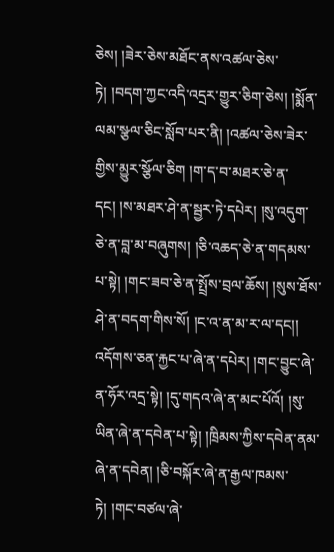ཅེས། །ཟེར་ཅེས་མཐོང་ནས་འཚལ་ཅེས་ཏེ། །བདག་ཀྱང་འདི་འདྲར་གྱུར་ཅིག་ཅེས། །སྨོན་ལམ་སྩལ་ཅིང་སློབ་པར་ནི། །འཚལ་ཅེས་ཟེར་གྱིས་མྱུར་སྩོལ་ཅིག །ག་ད་བ་མཐར་ཅེ་ན་དང། །ས་མཐར་ཤེ་ན་སྦྱར་ཏེ་དཔེར། །སུ་འདུག་ཅེ་ན་བླ་མ་བཞུགས། །ཅི་འཆད་ཅེ་ན་གདམས་པ་སྟེ། །གང་ཟབ་ཅེ་ན་སྤྲོས་བྲལ་ཆོས། །སུས་ཐོས་ཤེ་ན་བདག་གིས་སོ། །ང་འ་ན་མ་ར་ལ་དང།། འདོགས་ཅན་རྐྱང་པ་ཞེ་ན་དཔེར། །གང་བྱུང་ཞེ་ན་ཧོར་འདྲ་སྟེ། །དུ་གདའ་ཞེ་ན་མང་པོའོ། །སུ་ཡིན་ཞེ་ན་དབེན་པ་སྟེ། །ཁྲིམས་ཀྱིས་དབེན་ནམ་ཞེ་ན་དབེན། །ཅི་བསྐོར་ཞེ་ན་རྒྱལ་ཁམས་ཏེ། །གང་བཙལ་ཞེ་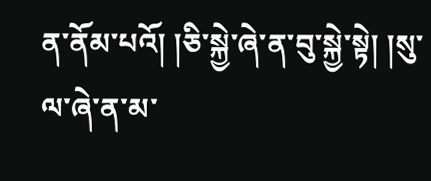ན་ནོམ་པའོ། །ཅི་སྐྱེ་ཞེ་ན་བུ་སྐྱེ་སྟེ། །སུ་ལ་ཞེ་ན་མ་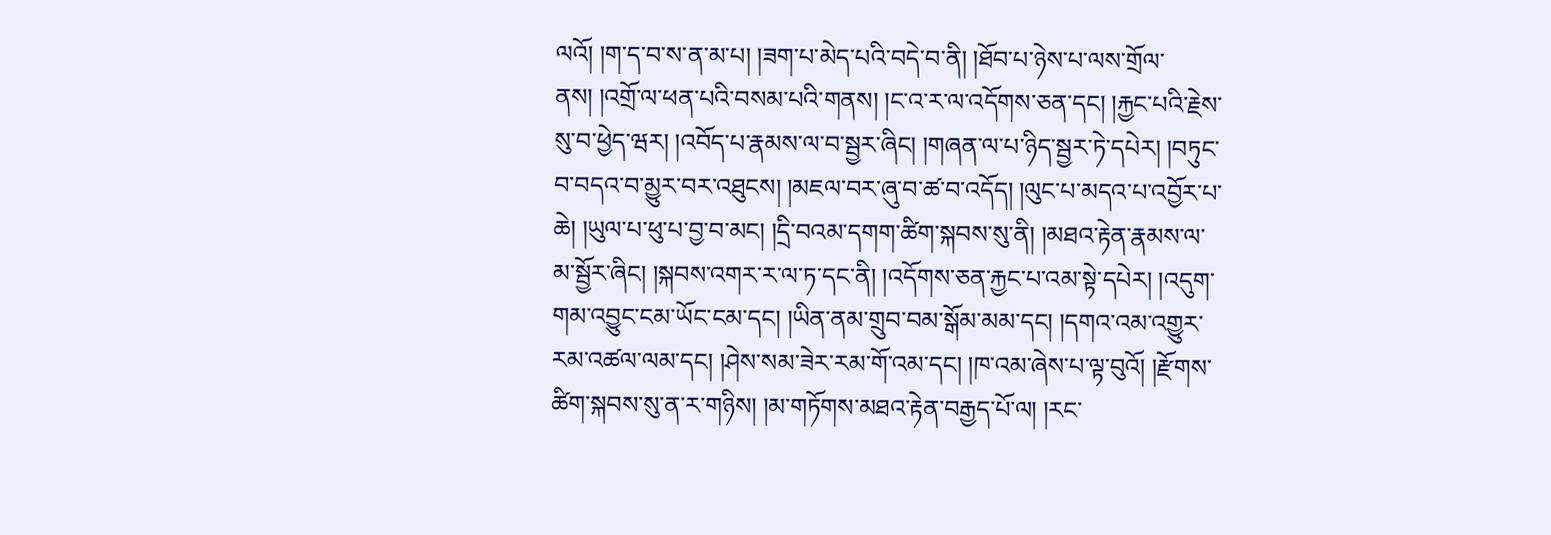ལའོ། །ག་ད་བ་ས་ན་མ་པ། །ཟག་པ་མེད་པའི་བདེ་བ་ནི། །ཐོབ་པ་ཉེས་པ་ལས་གྲོལ་ནས། །འགྲོ་ལ་ཕན་པའི་བསམ་པའི་གནས། །ང་འ་ར་ལ་འདོགས་ཅན་དང། །རྐྱང་པའི་རྗེས་སུ་བ་ཕྱེད་ཝར། །འབོད་པ་རྣམས་ལ་བ་སྦྱར་ཞིང། །གཞན་ལ་པ་ཉིད་སྦྱར་ཏེ་དཔེར། །བཏུང་བ་བདའ་བ་མྱུར་བར་འཐུངས། །མཇལ་བར་ཞུ་བ་ཚ་བ་འདོད། །ལུང་པ་མདའ་པ་འབྱོར་པ་ཆེ། །ཡུལ་པ་ཕུ་པ་བྱ་བ་མང། །དྲི་བའམ་དགག་ཚིག་སྐབས་སུ་ནི། །མཐའ་རྟེན་རྣམས་ལ་མ་སྦྱོར་ཞིང། །སྐབས་འགར་ར་ལ་ཏ་དང་ནི། །འདོགས་ཅན་རྐྱང་པ་འམ་སྟེ་དཔེར། །འདུག་གམ་འབྱུང་ངམ་ཡོང་ངམ་དང། །ཡིན་ནམ་གྲུབ་བམ་སྒོམ་མམ་དང། །དགའ་འམ་འགྱུར་རམ་འཚལ་ལམ་དང། །ཤེས་སམ་ཟེར་རམ་གོ་འམ་དང། །ཁ་འམ་ཞེས་པ་ལྟ་བུའོ། །རྫོགས་ཚིག་སྐབས་སུ་ན་ར་གཉིས། །མ་གཏོགས་མཐའ་རྟེན་བརྒྱད་པོ་ལ། །རང་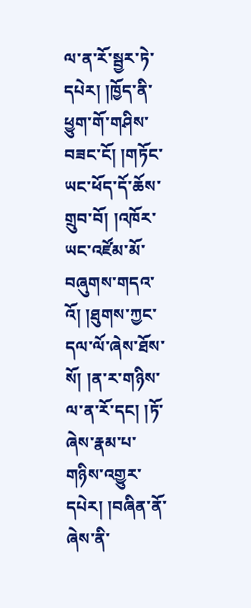ལ་ན་རོ་སྦྱར་ཏེ་དཔེར། །ཁྱོད་ནི་ཕྱུག་གོ་གཤིས་བཟང་ངོ། །གཏོང་ཡང་ཕོད་དོ་ཆོས་གྲུབ་བོ། །འཁོར་ཡང་འཛོམ་མོ་བཞུགས་གདའ་འོ། །ཐུགས་ཀྱང་དལ་ལོ་ཞེས་ཐོས་སོ། །ན་ར་གཉིས་ལ་ན་རོ་དང། །ཏོ་ཞེས་རྣམ་པ་གཉིས་འགྱུར་དཔེར། །བཞིན་ནོ་ཞེས་ནི་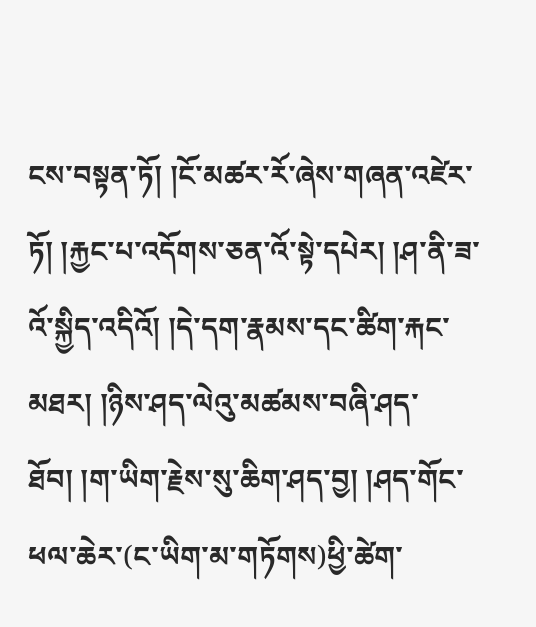ངས་བསྟན་ཏོ། །ངོ་མཚར་རོ་ཞེས་གཞན་འཛེར་ཏོ། །རྐྱང་པ་འདོགས་ཅན་འོ་སྟེ་དཔེར། །ཤ་ནི་ཟ་འོ་སྐྱིད་འདིའོ། །དེ་དག་རྣམས་དང་ཚིག་རྐང་མཐར། །ཉིས་ཤད་ལེའུ་མཚམས་བཞི་ཤད་ཐོབ། །ག་ཡིག་རྗེས་སུ་ཆིག་ཤད་བྱ། །ཤད་གོང་ཕལ་ཆེར་(ང་ཡིག་མ་གཏོགས)ཕྱི་ཚེག་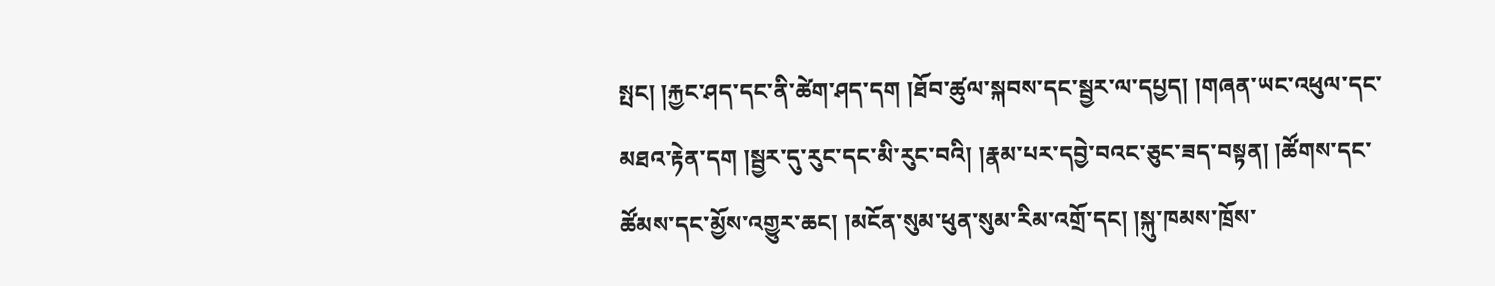སྤང། །རྐྱང་ཤད་དང་ནི་ཚེག་ཤད་དག །ཐོབ་ཚུལ་སྐབས་དང་སྦྱར་ལ་དཔྱད། །གཞན་ཡང་འཕུལ་དང་མཐའ་རྟེན་དག །སྦྱར་དུ་རུང་དང་མི་རུང་བའི། །རྣམ་པར་དབྱེ་བའང་ཅུང་ཟད་བསྟན། །ཚོགས་དང་ཚོམས་དང་མྱོས་འགྱུར་ཆང། །མངོན་སུམ་ཕུན་སུམ་རིམ་འགྲོ་དང། །སྐུ་ཁམས་ཁྲོས་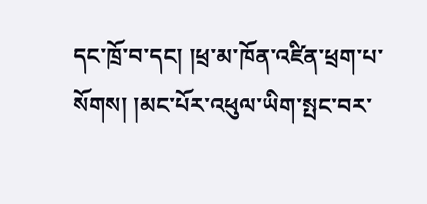དང་ཁྲོ་བ་དང། །ཕྲ་མ་ཁོན་འཛིན་ཕྲག་པ་སོགས། །མང་པོར་འཕུལ་ཡིག་སྤང་བར་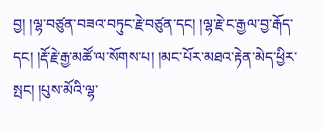བྱ། །ལྷ་བཙུན་བཟའ་བཏུང་རྗེ་བཙུན་དང། །ལྷ་རྗེ་ང་རྒྱལ་བྱ་རྒོད་དང། །རྡོ་རྗེ་རྒྱ་མཚོ་ལ་སོགས་པ། །མང་པོར་མཐའ་རྟེན་མེད་ཕྱིར་སྤང། །པུས་མོའི་ལྷ་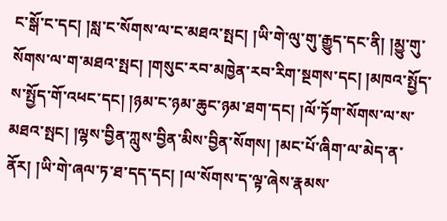ང་སྒོ་ང་དང། །སླ་ང་སོགས་ལ་ང་མཐའ་སྤང། །ཡི་གེ་ལུ་གུ་རྒྱུད་དང་ནི། །མྱུ་གུ་སོགས་ལ་ག་མཐའ་སྤང། །གསུང་རབ་མཁྱེན་རབ་རིག་སྔགས་དང། །མཁའ་སྤྱོད་ས་སྤྱོད་གོ་འཕང་དང། །ཉམ་ང་ཉམ་ཆུང་ཉམ་ཐག་དང། །ལོ་ཏོག་སོགས་ལ་ས་མཐའ་སྤང། །ལྷས་བྱིན་ཀླུས་བྱིན་མིས་བྱིན་སོགས། །མང་པོ་ཞིག་ལ་མེད་ན་ནོར། །ཡི་གེ་ཞལ་ཏ་ཐ་དད་དང། །ལ་སོགས་ད་ལྟ་ཞེས་རྣམས་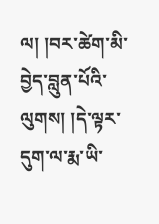ལ། །བར་ཚེག་མི་བྱེད་བླུན་པོའི་ལུགས། །དེ་ལྟར་དུག་ལ་རྨ་ཡི་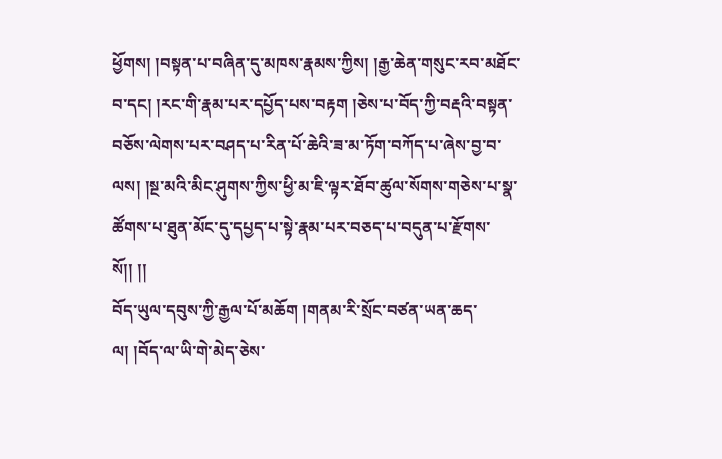ཕྱོགས། །བསྟན་པ་བཞིན་དུ་མཁས་རྣམས་ཀྱིས། །རྒྱ་ཆེན་གསུང་རབ་མཐོང་བ་དང། །རང་གི་རྣམ་པར་དཔྱོད་པས་བརྟག །ཅེས་པ་བོད་ཀྱི་བརྡའི་བསྟན་བཅོས་ལེགས་པར་བཤད་པ་རིན་པོ་ཆེའི་ཟ་མ་ཏོག་བཀོད་པ་ཞེས་བྱ་བ་ལས། །སྔ་མའི་མིང་ཤུགས་ཀྱིས་ཕྱི་མ་ཇི་ལྟར་ཐོབ་ཚུལ་སོགས་གཅེས་པ་སྣ་ཚོགས་པ་ཐུན་མོང་དུ་དཔྱད་པ་སྟེ་རྣམ་པར་བཅད་པ་བདུན་པ་རྫོགས་སོ།། །།
བོད་ཡུལ་དབུས་ཀྱི་རྒྱལ་པོ་མཆོག །གནམ་རི་སྲོང་བཙན་ཡན་ཆད་ལ། །བོད་ལ་ཡི་གེ་མེད་ཅེས་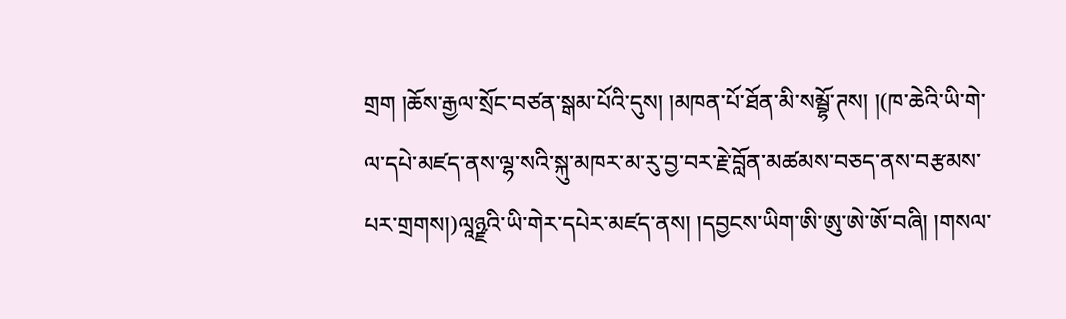གྲག །ཆོས་རྒྱལ་སྲོང་བཙན་སྒམ་པོའི་དུས། །མཁན་པོ་ཐོན་མི་སམྦྷོ་ཊས། །(ཁ་ཆེའི་ཡི་གེ་ལ་དཔེ་མཛད་ནས་ལྷ་སའི་སྐུ་མཁར་མ་རུ་བྱ་བར་རྗེ་བློན་མཚམས་བཅད་ནས་བརྩམས་པར་གྲགས།)ལཱཉྫའི་ཡི་གེར་དཔེར་མཛད་ནས། །དབྱངས་ཡིག་ཨི་ཨུ་ཨེ་ཨོ་བཞི། །གསལ་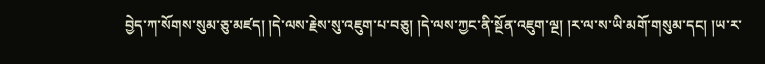བྱེད་ཀ་སོགས་སུམ་ཅུ་མཛད། །དེ་ལས་རྗེས་སུ་འཇུག་པ་བཅུ། །དེ་ལས་ཀྱང་ནི་སྔོན་འཇུག་ལྔ། །ར་ལ་ས་ཡི་མགོ་གསུམ་དང། །ཡ་ར་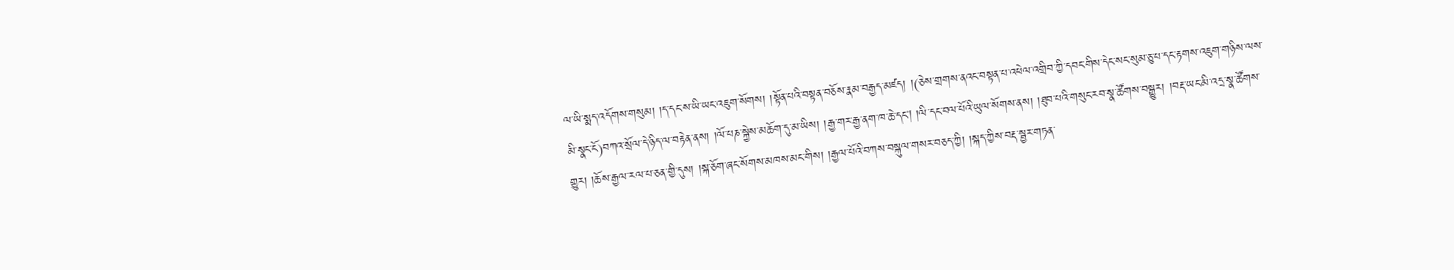ལ་ཡི་སྨད་འདོགས་གསུམ། །ད་དང་ས་ཡི་ཡང་འཇུག་སོགས། །སྟོན་པའི་བསྟན་བཅོས་རྣམ་བརྒྱད་མཛད། །(ཅེས་གྲགས་ནའང་བསྟན་པ་འཕེལ་འགྲིབ་ཀྱི་དབང་གིས་དེང་སང་སུམ་ཅུ་པ་དང་རྟགས་འཇུག་གཉིས་ལས་མི་སྣང་ངོ)བཀའ་སྲོལ་དེ་ཉིད་ལ་བརྟེན་ནས། །ལོ་པཎ་སྐྱེས་མཆོག་དུ་མ་ཡིས། །རྒྱ་གར་རྒྱ་ནག་ཁ་ཆེ་དང། །ལི་དང་བལ་པོའི་ཡུལ་སོགས་ནས། །ཐུབ་པའི་གསུང་རབ་སྣ་ཚོགས་བསྒྱུར། །བརྡ་ཡང་མི་འདྲ་སྣ་ཚོགས་གྱུར། །ཆོས་རྒྱལ་རལ་པ་ཅན་གྱི་དུས། །སྐ་ཅོག་ཞང་སོགས་མཁས་མང་གིས། །རྒྱལ་པོའི་བཀས་བསྐུལ་གསར་བཅད་ཀྱི། །སྐད་ཀྱིས་བརྡ་སྦྱར་གཏན་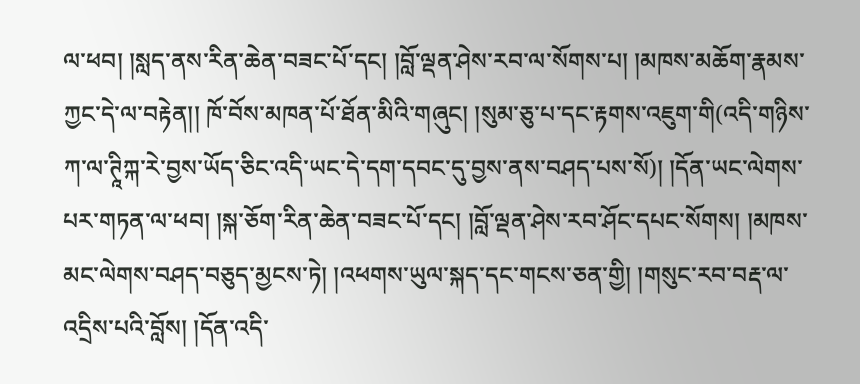ལ་ཕབ། །སླད་ནས་རིན་ཆེན་བཟང་པོ་དང། །བློ་ལྡན་ཤེས་རབ་ལ་སོགས་པ། །མཁས་མཆོག་རྣམས་ཀྱང་དེ་ལ་བརྟེན།། ཁོ་བོས་མཁན་པོ་ཐོན་མིའི་གཞུང། །སུམ་ཅུ་པ་དང་རྟགས་འཇུག་གི(འདི་གཉིས་ཀ་ལ་ཊཱིཀྐ་རེ་བྱས་ཡོད་ཅིང་འདི་ཡང་དེ་དག་དབང་དུ་བྱས་ནས་བཤད་པས་སོ)། །དོན་ཡང་ལེགས་པར་གཏན་ལ་ཕབ། །སྐ་ཅོག་རིན་ཆེན་བཟང་པོ་དང། །བློ་ལྡན་ཤེས་རབ་ཤོང་དཔང་སོགས། །མཁས་མང་ལེགས་བཤད་བཅུད་མྱངས་ཏེ། །འཕགས་ཡུལ་སྐད་དང་གངས་ཅན་གྱི། །གསུང་རབ་བརྡ་ལ་འདྲིས་པའི་བློས། །དོན་འདི་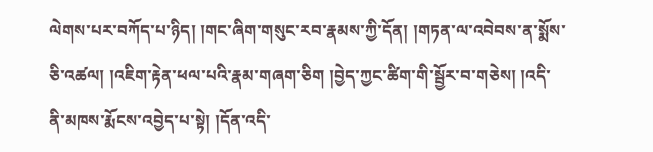ལེགས་པར་བཀོད་པ་ཉིད། །གང་ཞིག་གསུང་རབ་རྣམས་ཀྱི་དོན། །གཏན་ལ་འབེབས་ན་སྨོས་ཅི་འཚལ། །འཇིག་རྟེན་ཕལ་པའི་རྣམ་གཞག་ཅིག །བྱེད་ཀྱང་ཚིག་གི་སྦྱོར་བ་གཅེས། །འདི་ནི་མཁས་རྨོངས་འབྱེད་པ་སྟེ། །དོན་འདི་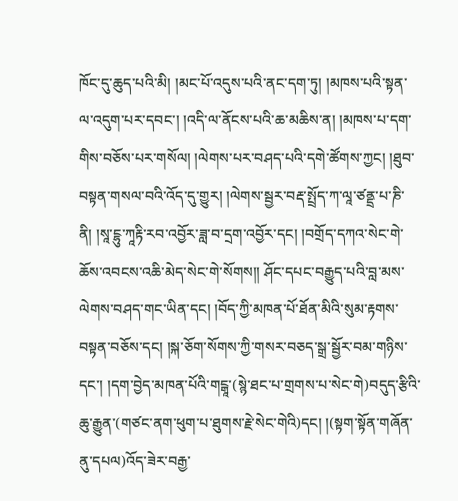ཁོང་དུ་ཆུད་པའི་མི། །མང་པོ་འདུས་པའི་ནང་དག་ཏུ། །མཁས་པའི་སྟན་ལ་འདུག་པར་དབང་། །འདི་ལ་ནོངས་པའི་ཆ་མཆིས་ན། །མཁས་པ་དག་གིས་བཅོས་པར་གསོལ། །ལེགས་པར་བཤད་པའི་དགེ་ཚོགས་ཀྱང། །ཐུབ་བསྟན་གསལ་བའི་འོད་དུ་གྱུར། །ལེགས་སྦྱར་བརྡ་སྤྲོད་ཀ་ལཱ་ཙནྡྲ་པ་ཎི་ནི། །སཱ་ངྷུ་ཀཱརྟི་རབ་འབྱོར་ཟླ་བ་དྲག་འབྱོར་དང། །བགྲོད་དཀའ་སེང་གེ་ཆོས་འབངས་འཆི་མེད་སེང་གེ་སོགས།། ཤོང་དཔང་བརྒྱུད་པའི་བླ་མས་ལེགས་བཤད་གང་ཡིན་དང། །བོད་ཀྱི་མཁན་པོ་ཐོན་མིའི་སུམ་རྟགས་བསྟན་བཅོས་དང། །སྐ་ཅོག་སོགས་ཀྱི་གསར་བཅད་སྒྲ་སྦྱོར་བམ་གཉིས་དང་། །དག་བྱེད་མཁན་པོའི་གངྒཱ་(སྙེ་ཐང་པ་གྲགས་པ་སེང་གེ)བདུད་རྩིའི་ཆུ་རྒྱུན་(གཙང་ནག་ཕུག་པ་ཐུགས་རྗེ་སེང་གེའི)དང། །(སྟག་སྟོན་གཞོན་ནུ་དཔལ)འོད་ཟེར་བརྒྱ་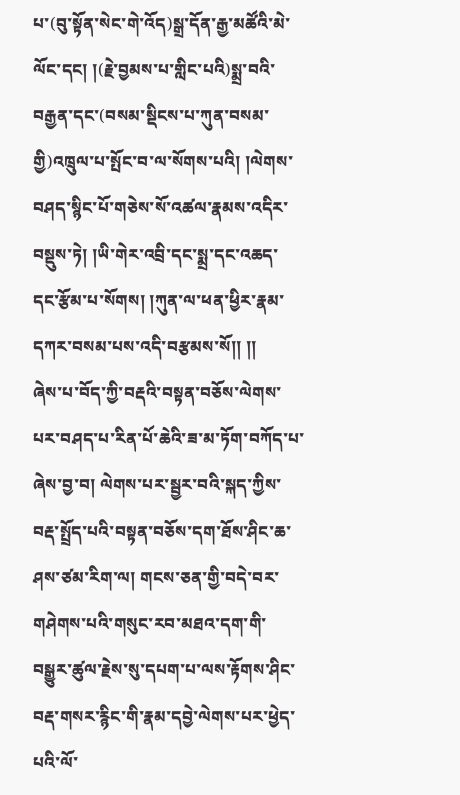པ་(བུ་སྟོན་སེང་གེ་འོད)སྒྲ་དོན་རྒྱ་མཚོའི་མེ་ལོང་དང། །(རྗེ་བྱམས་པ་གླིང་པའི)སྨྲ་བའི་བརྒྱན་དང་(བསམ་སྡིངས་པ་ཀུན་བསམ་གྱི)འཁྲུལ་པ་སྤོང་བ་ལ་སོགས་པའི། །ལེགས་བཤད་སྙིང་པོ་གཅེས་སོ་འཚལ་རྣམས་འདིར་བསྡུས་ཏེ། །ཡི་གེར་འབྲི་དང་སྨྲ་དང་འཆད་དང་རྩོམ་པ་སོགས། །ཀུན་ལ་ཕན་ཕྱིར་རྣམ་དཀར་བསམ་པས་འདི་བརྩམས་སོ།། །།
ཞེས་པ་བོད་ཀྱི་བརྡའི་བསྟན་བཅོས་ལེགས་པར་བཤད་པ་རིན་པོ་ཆེའི་ཟ་མ་ཏོག་བཀོད་པ་ཞེས་བྱ་བ། ལེགས་པར་སྦྱར་བའི་སྐད་ཀྱིས་བརྡ་སྤྲོད་པའི་བསྟན་བཅོས་དག་ཐོས་ཤིང་ཆ་ཤས་ཙམ་རིག་ལ། གངས་ཅན་གྱི་བདེ་བར་གཤེགས་པའི་གསུང་རབ་མཐའ་དག་གི་བསྒྱུར་ཚུལ་རྗེས་སུ་དཔག་པ་ལས་རྟོགས་ཤིང་བརྡ་གསར་རྙིང་གི་རྣམ་དབྱེ་ལེགས་པར་ཕྱེད་པའི་ལོ་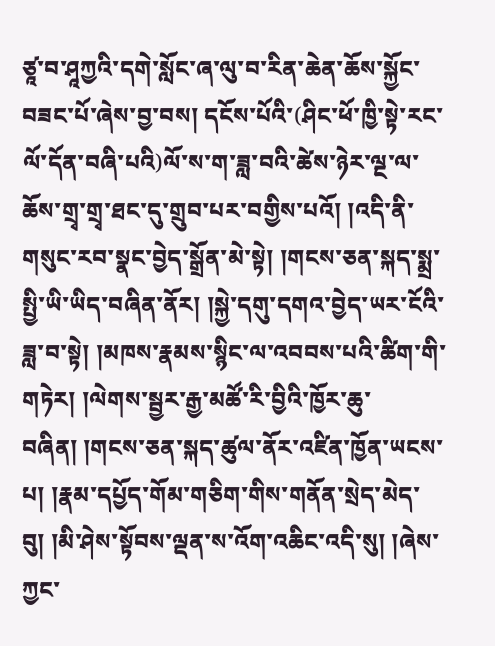ཙཱ་བ་ཤཱཀྱའི་དགེ་སློང་ཞ་ལུ་བ་རིན་ཆེན་ཆོས་སྐྱོང་བཟང་པོ་ཞེས་བྱ་བས། དངོས་པོའི་(ཤིང་ཕོ་ཁྱི་སྟེ་རང་ལོ་དོན་བཞི་པའི)ལོ་ས་ག་ཟླ་བའི་ཚེས་ཉེར་ལྔ་ལ་ཆོས་གྲྭ་གྲྭ་ཐང་དུ་གྲུབ་པར་བགྱིས་པའོ། །འདི་ནི་གསུང་རབ་སྣང་བྱེད་སྒྲོན་མེ་སྟེ། །གངས་ཅན་སྐད་སྨྲ་སྤྱི་ཡི་ཡིད་བཞིན་ནོར། །སྐྱེ་དགུ་དགའ་བྱེད་ཡར་ངོའི་ཟླ་བ་སྟེ། །མཁས་རྣམས་སྙིང་ལ་འབབས་པའི་ཚིག་གི་གཏེར། །ལེགས་སྦྱར་རྒྱ་མཚོ་རི་བྱིའི་ཁྱོར་ཆུ་བཞིན། །གངས་ཅན་སྐད་ཚུལ་ནོར་འཛིན་ཁྱོན་ཡངས་པ། །རྣམ་དཔྱོད་གོམ་གཅིག་གིས་གནོན་སྲེད་མེད་བུ། །མི་ཤེས་སྟོབས་ལྡན་ས་འོག་འཆིང་འདི་སུ། །ཞེས་ཀྱང་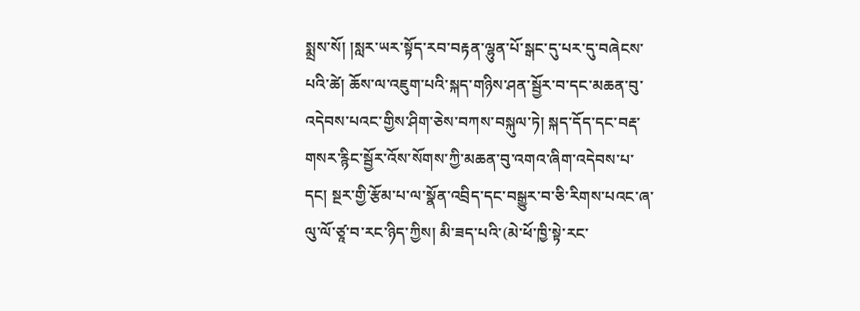སྨྲས་སོ། །སླར་ཡར་སྟོད་རབ་བརྟན་ལྷུན་པོ་སྒང་དུ་པར་དུ་བཞེངས་པའི་ཚེ། ཆོས་ལ་འཇུག་པའི་སྐད་གཉིས་ཤན་སྦྱོར་བ་དང་མཆན་བུ་འདེབས་པའང་གྱིས་ཤིག་ཅེས་བཀས་བསྐུལ་ཏེ། སྐད་དོད་དང་བརྡ་གསར་རྙིང་སྦྱོར་འོས་སོགས་ཀྱི་མཆན་བུ་འགའ་ཞིག་འདེབས་པ་དང། སྔར་གྱི་རྩོམ་པ་ལ་སྣོན་འབྲིད་དང་བསྒྱུར་བ་ཅི་རིགས་པའང་ཞ་ལུ་ལོ་ཙཱ་བ་རང་ཉིད་ཀྱིས། མི་ཟད་པའི་(མེ་ཕོ་ཁྱི་སྟེ་རང་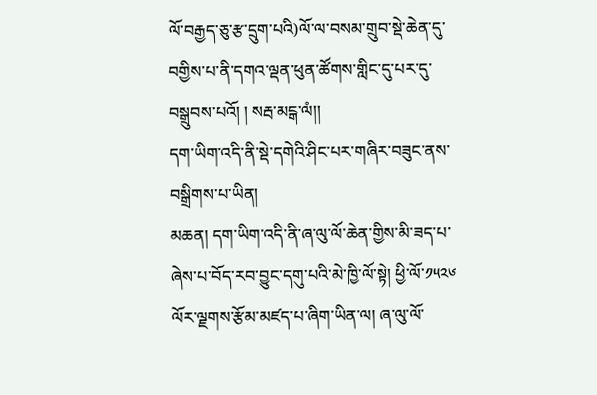ལོ་བརྒྱད་ཅུ་རྩ་དྲུག་པའི)ལོ་ལ་བསམ་གྲུབ་སྡེ་ཆེན་དུ་བགྱིས་པ་ནི་དགའ་ལྡན་ཕུན་ཚོགས་གླིང་དུ་པར་དུ་བསྒྲུབས་པའོ། ། སརྦ་མངྒ་ལཾ།།
དག་ཡིག་འདི་ནི་སྡེ་དགེའི་ཤིང་པར་གཞིར་བཟུང་ནས་བསྒྲིགས་པ་ཡིན།
མཆན། དག་ཡིག་འདི་ནི་ཞ་ལུ་ལོ་ཆེན་གྱིས་མི་ཟད་པ་ཞེས་པ་བོད་རབ་བྱུང་དགུ་པའི་མེ་ཁྱི་ལོ་སྟེ། ཕྱི་ལོ་༡༥༢༦ ལོར་ལྗགས་རྩོམ་མཛད་པ་ཞིག་ཡིན་ལ། ཞ་ལུ་ལོ་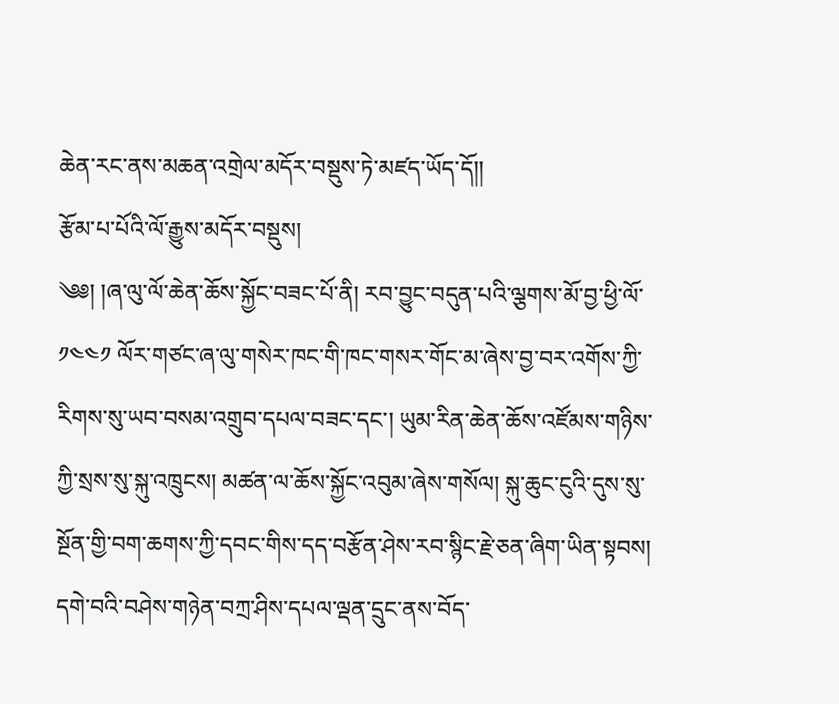ཆེན་རང་ནས་མཆན་འགྲེལ་མདོར་བསྡུས་ཏེ་མཛད་ཡོད་དོ།།
རྩོམ་པ་པོའི་ལོ་རྒྱུས་མདོར་བསྡུས།
༄༅། །ཞ་ལུ་ལོ་ཆེན་ཆོས་སྐྱོང་བཟང་པོ་ནི། རབ་བྱུང་བདུན་པའི་ལྕགས་མོ་བྱ་ཕྱི་ལོ་༡༤༤༡ ལོར་གཙང་ཞ་ལུ་གསེར་ཁང་གི་ཁང་གསར་གོང་མ་ཞེས་བྱ་བར་འགོས་ཀྱི་རིགས་སུ་ཡབ་བསམ་འགྲུབ་དཔལ་བཟང་དང་། ཡུམ་རིན་ཆེན་ཆོས་འཛོམས་གཉིས་ཀྱི་སྲས་སུ་སྐུ་འཁྲུངས། མཚན་ལ་ཆོས་སྐྱོང་འབུམ་ཞེས་གསོལ། སྐུ་ཆུང་ངུའི་དུས་སུ་སྔོན་གྱི་བག་ཆགས་ཀྱི་དབང་གིས་དད་བརྩོན་ཤེས་རབ་སྙིང་རྗེ་ཅན་ཞིག་ཡིན་སྟབས། དགེ་བའི་བཤེས་གཉེན་བཀྲ་ཤིས་དཔལ་ལྡན་དྲུང་ནས་བོད་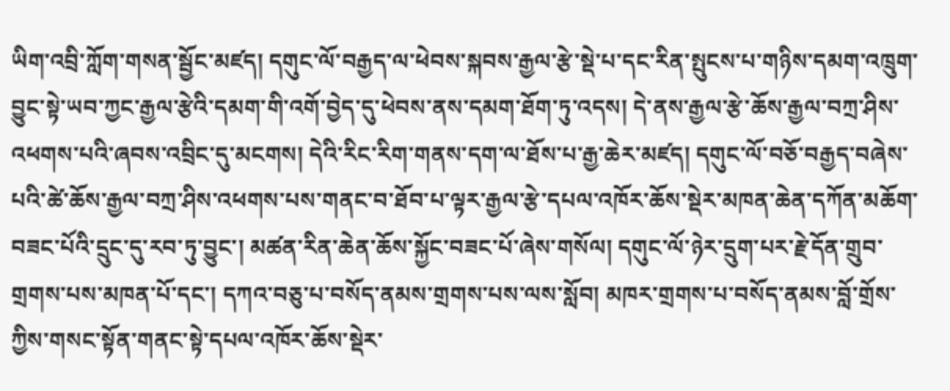ཡིག་འབྲི་ཀློག་གསན་སྦྱོང་མཛད། དགུང་ལོ་བརྒྱད་ལ་ཕེབས་སྐབས་རྒྱལ་རྩེ་སྡེ་པ་དང་རིན་སྤུངས་པ་གཉིས་དམག་འཁྲུག་བྱུང་སྟེ་ཡབ་ཀྱང་རྒྱལ་རྩེའི་དམག་གི་འགོ་བྱེད་དུ་ཕེབས་ནས་དམག་ཐོག་ཏུ་འདས། དེ་ནས་རྒྱལ་རྩེ་ཆོས་རྒྱལ་བཀྲ་ཤིས་འཕགས་པའི་ཞབས་འབྲིང་དུ་མངགས། དེའི་རིང་རིག་གནས་དག་ལ་ཐོས་པ་རྒྱ་ཆེར་མཛད། དགུང་ལོ་བཅོ་བརྒྱད་བཞེས་པའི་ཚེ་ཆོས་རྒྱལ་བཀྲ་ཤིས་འཕགས་པས་གནང་བ་ཐོབ་པ་ལྟར་རྒྱལ་རྩེ་དཔལ་འཁོར་ཆོས་སྡེར་མཁན་ཆེན་དཀོན་མཆོག་བཟང་པོའི་དྲུང་དུ་རབ་ཏུ་བྱུང་། མཚན་རིན་ཆེན་ཆོས་སྐྱོང་བཟང་པོ་ཞེས་གསོལ། དགུང་ལོ་ཉེར་དྲུག་པར་རྗེ་དོན་གྲུབ་གྲགས་པས་མཁན་པོ་དང་། དཀའ་བཅུ་པ་བསོད་ནམས་གྲགས་པས་ལས་སློབ། མཁར་གྲགས་པ་བསོད་ནམས་བློ་གྲོས་ཀྱིས་གསང་སྟོན་གནང་སྟེ་དཔལ་འཁོར་ཆོས་སྡེར་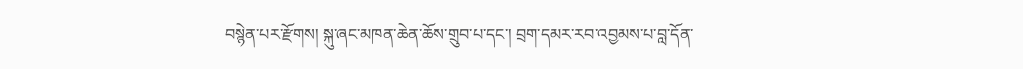བསྙེན་པར་རྫོགས། སྐུ་ཞང་མཁན་ཆེན་ཆོས་གྲུབ་པ་དང་། བྲག་དམར་རབ་འབྱམས་པ་བླ་དོན་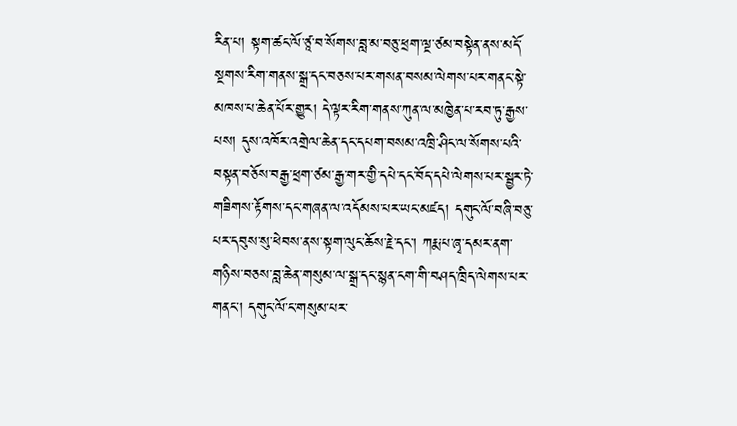རིན་པ། སྟག་ཚང་ལོ་ཙཱ་བ་སོགས་བླ་མ་བཅུ་ཕྲག་ལྔ་ཙམ་བསྟེན་ནས་མདོ་སྔགས་རིག་གནས་སྒྲ་དང་བཅས་པར་གསན་བསམ་ལེགས་པར་གནང་སྟེ་མཁས་པ་ཆེན་པོར་གྱུར། དེ་ལྟར་རིག་གནས་ཀུན་ལ་མཁྱེན་པ་རབ་ཏུ་རྒྱས་པས། དུས་འཁོར་འགྲེལ་ཆེན་དང་དཔག་བསམ་འཁྲི་ཤིང་ལ་སོགས་པའི་བསྟན་བཅོས་བརྒྱ་ཕྲག་ཙམ་རྒྱ་གར་གྱི་དཔེ་དང་བོད་དཔེ་ལེགས་པར་སྦྱར་ཏེ་གཟིགས་རྟོགས་དང་གཞན་ལ་འདོམས་པར་ཡང་མཛད། དགུང་ལོ་བཞི་བཅུ་པར་དབུས་སུ་ཕེབས་ནས་སྟག་ལུང་ཆོས་རྗེ་དང་། ཀརྨ་པ་ཞྭ་དམར་ནག་གཉིས་བཅས་བླ་ཆེན་གསུམ་ལ་སྒྲ་དང་སྙན་ངག་གི་བཤད་ཁྲིད་ལེགས་པར་གནང་། དགུང་ལོ་ང་གསུམ་པར་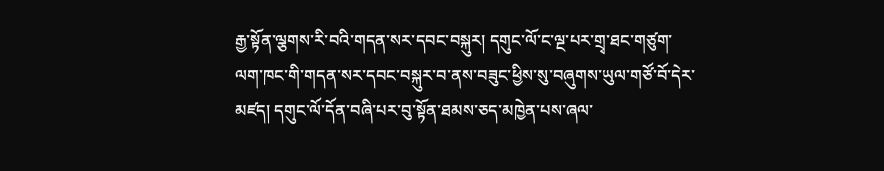རྒྱ་སྟོན་ལྕགས་རི་བའི་གདན་སར་དབང་བསྐུར། དགུང་ལོ་ང་ལྔ་པར་གྲྭ་ཐང་གཙུག་ལག་ཁང་གི་གདན་སར་དབང་བསྐུར་བ་ནས་བཟུང་ཕྱིས་སུ་བཞུགས་ཡུལ་གཙོ་བོ་དེར་མཛད། དགུང་ལོ་དོན་བཞི་པར་བུ་སྟོན་ཐམས་ཅད་མཁྱེན་པས་ཞལ་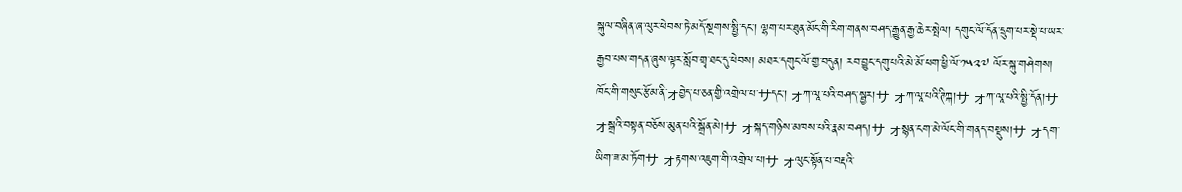སྐུལ་བཞིན་ཞ་ལུར་ཕེབས་ཏེ་མདོ་སྔགས་སྤྱི་དང་། ལྷག་པར་ཐུན་མོང་གི་རིག་གནས་བཤད་རྒྱུན་རྒྱ་ཆེར་སྤེལ། དགུང་ལོ་དོན་དྲུག་པར་སྡེ་པ་ཡར་རྒྱབ་པས་གདན་ཞུས་ལྟར་སློབ་གྲྭ་ཐང་དུ་ཕེབས། མཐར་དགུང་ལོ་གྱ་བདུན། རབ་བྱུང་དགུ་པའི་མེ་མོ་ཕག་ཕྱི་ལོ་༡༥༢༧ ལོར་སྐུ་གཤེགས། ཁོང་གི་གསུང་རྩོམ་ནི་ォབྱེད་པ་ཅན་གྱི་འགྲེལ་པ་サདང་། ォཀ་ལཱ་པའི་བཤད་སྦྱར།サ ォཀ་ལཱ་པའི་ཊིཀྐ།サ ォཀ་ལཱ་པའི་སྤྱི་དོན།サ ォསྒྲའི་བསྟན་བཅོས་མུན་པའི་སྒྲོན་མེ།サ ォསྐད་གཉིས་མཁས་པའི་རྣམ་བཤད།サ ォསྙན་ངག་མེ་ལོང་གི་གནད་བསྡུས།サ ォདག་ཡིག་ཟ་མ་ཏོགサ ォརྟགས་འཇུག་གི་འགྲེལ་པ།サ ォལུང་སྟོན་པ་བརྡའི་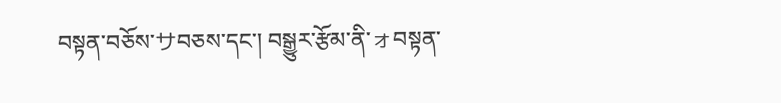བསྟན་བཅོས་サབཅས་དང་། བསྒྱུར་རྩོམ་ནི་ォབསྟན་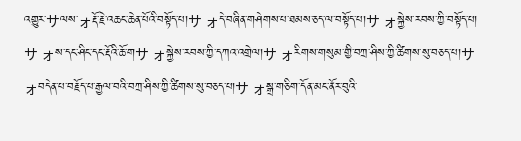འགྱུར་サལས་ォརྡོ་རྗེ་འཆང་ཆེན་པོའི་བསྟོད་པ།サ ォདེ་བཞིན་གཤེགས་པ་ཐམས་ཅད་ལ་བསྟོད་པ།サ ォསྐྱེས་རབས་ཀྱི་བསྟོད་པ།サ ォས་དང་ཤིང་དང་རྡོའི་ཆོ་གサ ォསྐྱེས་རབས་ཀྱི་དཀའ་འགྲེལ།サ ォརིགས་གསུམ་གྱི་བཀྲ་ཤིས་ཀྱི་ཚིགས་སུ་བཅད་པ།サ ォབདེན་པ་བརྗོད་པ་རྒྱལ་བའི་བཀྲ་ཤིས་ཀྱི་ཚིགས་སུ་བཅད་པ།サ ォསྒྲ་གཅིག་དོན་མང་ནོར་བུའི་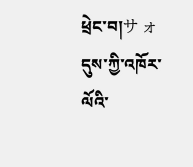ཕྲེང་བ།サ ォདུས་ཀྱི་འཁོར་ལོའི་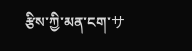རྩིས་ཀྱི་མན་ངག་サ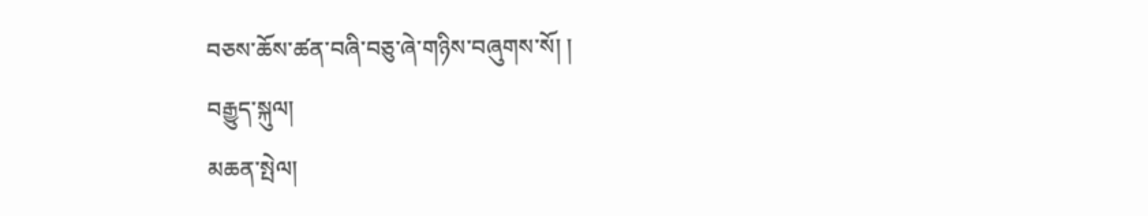བཅས་ཆོས་ཚན་བཞི་བཅུ་ཞེ་གཉིས་བཞུགས་སོ། །
བརྒྱུད་སྐུལ།
མཆན་སྤེལ།